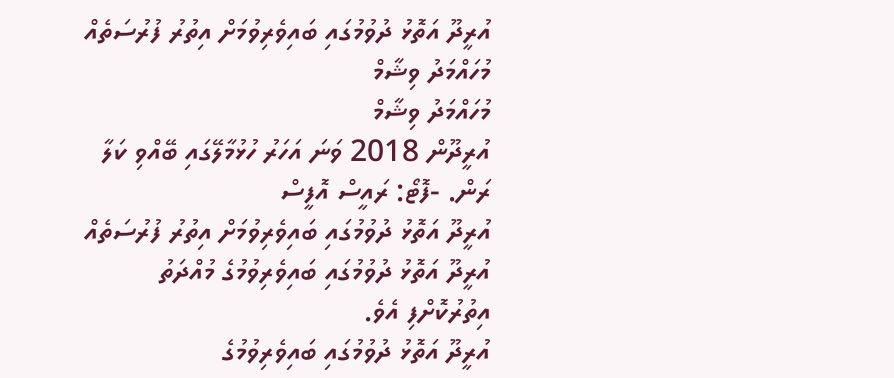އުރީދޫ އަތޮޅު ދުވުމުގައި ބައިވެރިވުމަށް އިތުރު ފުރުސަތެއް
މުހައްމަދު ވިޝާމް
މުހައްމަދު ވިޝާމް
އުރީދޫން 2018 ވަނަ އަހަރު ހުޅުމާލޭގައި ބޭއްވި ކަލާ ރަން. -ފޮޓޯ: ރައީސް އޮފީސް
އުރީދޫ އަތޮޅު ދުވުމުގައި ބައިވެރިވުމަށް އިތުރު ފުރުސަތެއް
އުރީދޫ އަތޮޅު ދުވުމުގައި ބައިވެރިވުމުގެ މުއްދަތު އިތުރުކޮށްފި އެވެ.
އުރީދޫ އަތޮޅު ދުވުމުގައި ބައިވެރިވުމުގެ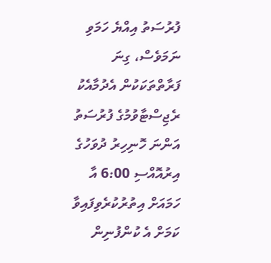ފުރުސަތު އިއްޔެ ހަމަވި ނަމަވެސް، ގިނަ ފަރާތްތަކަކުން އެދުމާއެކު ރެޖިސްޓާވުމުގެ ފުރުސަތު އަންނަ ހޮނިހިރު ދުވަހުގެ އިރުއޮއްސި 6:00 އާ ހަމައަށް އިތުރުކުރެވިފައިވާ ކަމަށް އެ ކުންފުނިން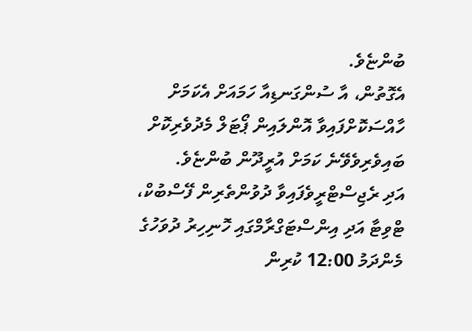ބުންޏެވެ.
އެގޮތުން، އާ ސުންގަނޑިއާ ހަމައަށް އެކަމަށް ހާއްސަކޮށްފައިވާ އޮންލައިން ޕޯޓަލް މެދުވެރިކޮށް ބައިވެރިވެވޭނެ ކަމަށް އުރީދޫން ބުންޏެވެ.
އަދި ރެޖިސްޓްރީވެފައިވާ ދުވުންތެރިން ފޭސްބުކް، ޓްވިޓާ އަދި އިންސްޓަގްރާމްގައި ހޮނިހިރު ދުވަހުގެ މެންދަމު 12:00 ކުރިން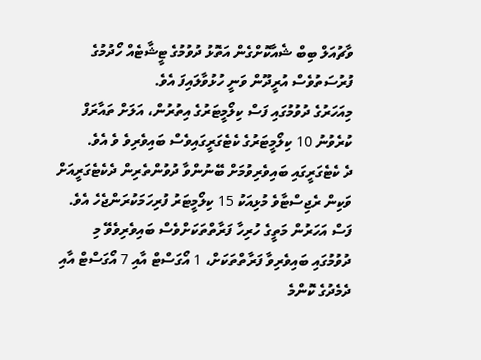ވާޗުއަލް ބިބް ޝެއާކޮށްގެން އަތޮޅު ދުވުމުގެ ޓީޝާޓެއް ހޯދުމުގެ ފުރުސަތުވެސް އުރީދޫން ވަނީ ހުޅުވާލައިފަ އެވެ.
މިއަހަރުގެ ދުވުމުގައި ފަސް ކިލޯމީޓަރުގެ އިތުރުން، އަލަށް ތައާރަފް ކުރެވުނު 10 ކިލޯމީޓަރުގެ ކެޓެގަރީގައިވެސް ބައިވެރިވެ ވެ އެވެ.
ދެ ކެޓެގަރީގައި ބައިވެރިވުމަށް ބޭނުންވާ ދުވުންތެރިން ދެކެޓެގަރީއަށް ވަކިން ރެޖިސްޓާވެ މުޅިއަކު 15 ކިލޯމީޓަރު ފުރިހަމަކުރަންޖެހެ އެވެ.
ފަސް އަހަރުން މަތީގެ ހުރިހާ ފަރާތްތަކަށްވެސް ބައިވެރިވެވޭ މި ދުވުމުގައި ބައިވެރިވާ ފަރާތްތަކަށް، 1 އޯގަސްޓް އާއި 7 އޯގަސްޓް އާއި ދެމެދުގެ ކޮންމެ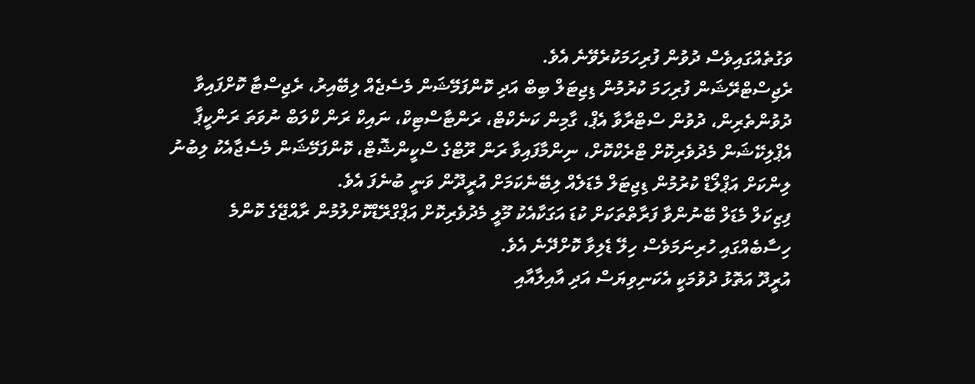ވަގުތެއްގައިވެސް ދުވުން ފުރިހަމަކުރެވޭނެ އެވެ.
ރެޖިސްޓްރޭޝަން ފުރިހަމަ ކުރުމުން ޑިޖިޓަލް ބިބް އަދި ކޮންފަމޭޝަން މެސެޖެއް ލިބޭއިރު، ރެޖިސްޓާ ކޮށްފައިވާ ދުވުންތެރިން، ދުވުން ސްޓްރާވާ އެޕް، ގާމިން ކަނެކްޓް، ރަންޓާސްޓިކް، ނައިކް ރަން ކްލަބް ނުވަތަ ރަންކީޕާ އެޕްލިކޭޝަން މެދުވެރިކޮށް ޓްރެކްކޮށް، ނިންމާފައިވާ ރަން ރޫޓްގެ ސްކީންޝޮޓް، ކޮންފަމޭޝަން މެސެޖާއެކު ލިބުނު ލިންކަށް އަޕްލޯޑް ކުރުމުން ޑިޖިޓަލް މެޑަލެއް ލިބޭނެކަމަށް އުރީދޫން ވަނީ ބުނެފަ އެވެ.
ފިޒިކަލް މެޑަލް ބޭނުންވާ ފަރާތްތަކަށް ކުޑަ އަގަކާއެކު މޫލީ މެދުވެރިކޮށް އަޕްގްރޭޑްކޮށްލުމުން ރާއްޖޭގެ ކޮންމެ ހިސާބެއްގައި ހުރިނަމަވެސް ހިލޭ ޑެލިވާ ކޮށްދޭނެ އެވެ.
އުރީދޫ އަތޮޅު ދުވުމަކީ އެކަނިވިޔަސް އަދި އާއިލާއާއި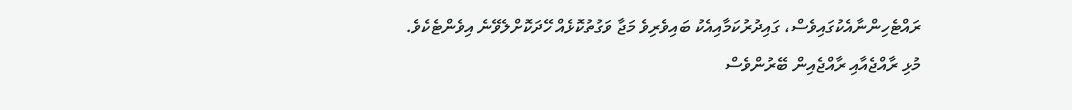ރައްޓެހިންނާއެކުގައިވެސް، ގައިދުރުކަމާއިއެކު ބައިވެރިވެ މަޖާ ވަގުތުކޮޅެއް ހޭދަކޮށްލެވޭނެ އިވެންޓެކެވެ.
މުޅި ރާއްޖެއާއި ރާއްޖެއިން ބޭރުންވެސް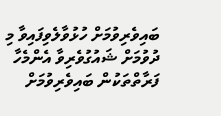ބައިވެރިވުމަށް ހުޅުވާލެވިފައިވާ މި ދުވުމަށް ޝައުގުވެރިވާ އެންމެހާ ފަރާތްތަކުން ބައިވެރިވުމަށް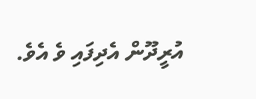އުރީދޫން އެދިފައި ވެ އެވެ.